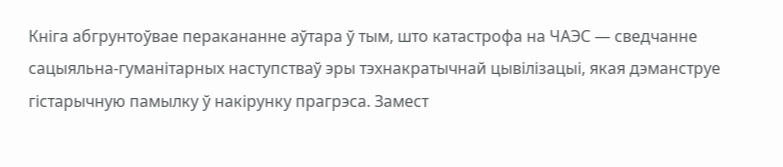Кніга абгрунтоўвае перакананне аўтара ў тым, што катастрофа на ЧАЭС — сведчанне сацыяльна-гуманітарных наступстваў эры тэхнакратычнай цывілізацыі, якая дэманструе гістарычную памылку ў накірунку прагрэса. Замест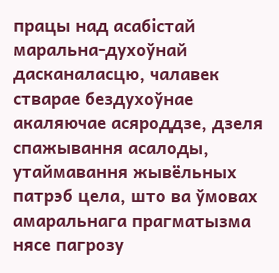працы над асабістай маральна-духоўнай дасканаласцю, чалавек стварае бездухоўнае акаляючае асяроддзе, дзеля спажывання асалоды, утаймавання жывёльных патрэб цела, што ва ўмовах амаральнага прагматызма нясе пагрозу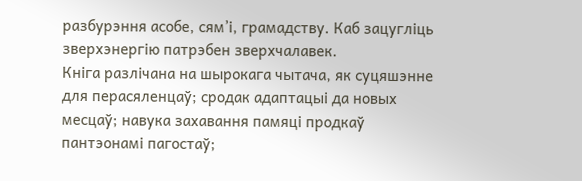разбурэння асобе, сям’і, грамадству. Каб зацугліць зверхэнергію патрэбен зверхчалавек.
Кніга разлічана на шырокага чытача, як суцяшэнне для перасяленцаў; сродак адаптацыі да новых месцаў; навука захавання памяці продкаў пантэонамі пагостаў;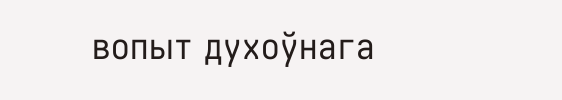вопыт духоўнага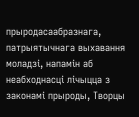прыродасаабразнага, патрыятычнага выхавання моладзі, напамін аб неабходнасці лічыцца з законамі прыроды, Творцы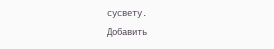сусвету.
Добавить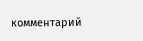комментарий